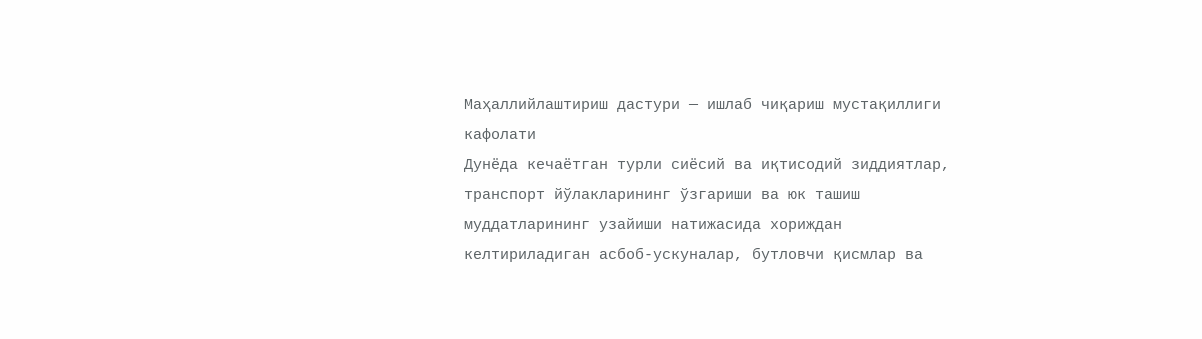Маҳаллийлаштириш дастури — ишлаб чиқариш мустақиллиги кафолати
Дунёда кечаётган турли сиёсий ва иқтисодий зиддиятлар, транспорт йўлакларининг ўзгариши ва юк ташиш муддатларининг узайиши натижасида хориждан келтириладиган асбоб-ускуналар, бутловчи қисмлар ва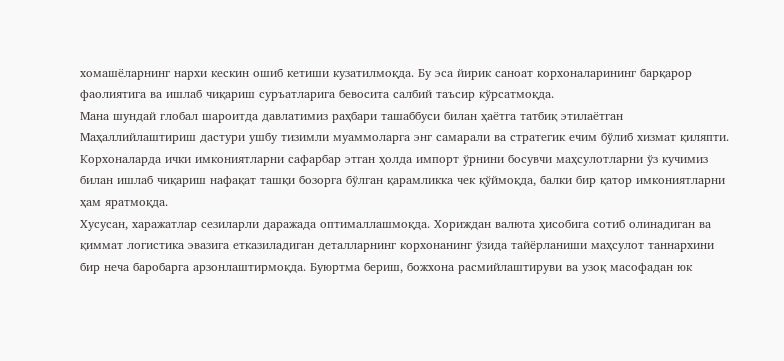хомашёларнинг нархи кескин ошиб кетиши кузатилмоқда. Бу эса йирик саноат корхоналарининг барқарор фаолиятига ва ишлаб чиқариш суръатларига бевосита салбий таъсир кўрсатмоқда.
Мана шундай глобал шароитда давлатимиз раҳбари ташаббуси билан ҳаётга татбиқ этилаётган Маҳаллийлаштириш дастури ушбу тизимли муаммоларга энг самарали ва стратегик ечим бўлиб хизмат қиляпти. Корхоналарда ички имкониятларни сафарбар этган ҳолда импорт ўрнини босувчи маҳсулотларни ўз кучимиз билан ишлаб чиқариш нафақат ташқи бозорга бўлган қарамликка чек қўймоқда, балки бир қатор имкониятларни ҳам яратмоқда.
Хусусан, харажатлар сезиларли даражада оптималлашмоқда. Хориждан валюта ҳисобига сотиб олинадиган ва қиммат логистика эвазига етказиладиган деталларнинг корхонанинг ўзида тайёрланиши маҳсулот таннархини бир неча баробарга арзонлаштирмоқда. Буюртма бериш, божхона расмийлаштируви ва узоқ масофадан юк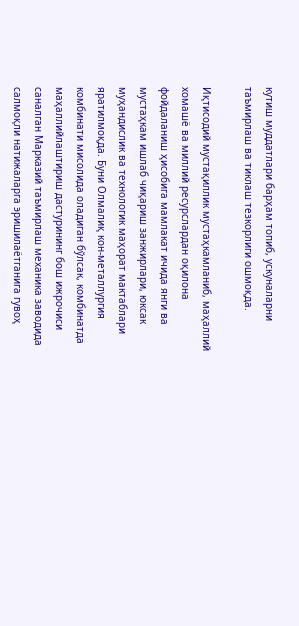кутиш муддатлари барҳам топиб, ускуналарни таъмирлаш ва тиклаш тезкорлиги ошмоқда.

Иқтисодий мустақиллик мустаҳкамланиб, маҳаллий хомашё ва миллий ресурслардан оқилона фойдаланиш ҳисобига мамлакат ичида янги ва мустаҳкам ишлаб чиқариш занжирлари, юксак муҳандислик ва технологик маҳорат мактаблари яратилмоқда. Буни Олмалиқ кон-металлургия комбинати мисолида оладиган бўлсак, комбинатда маҳаллийлаштириш дастурининг бош ижрочиси саналган Марказий таъмирлаш механика заводида салмоқли натижаларга эришилаётганига гувоҳ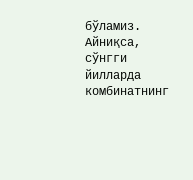бўламиз.
Айниқса, сўнгги йилларда комбинатнинг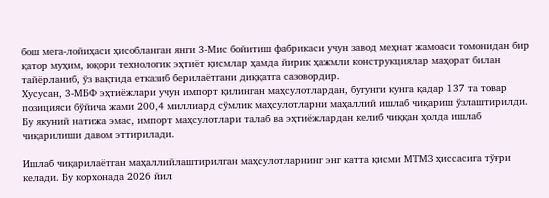бош мега-лойиҳаси ҳисобланган янги 3-Мис бойитиш фабрикаси учун завод меҳнат жамоаси томонидан бир қатор муҳим, юқори технологик эҳтиёт қисмлар ҳамда йирик ҳажмли конструкциялар маҳорат билан тайёрланиб, ўз вақтида етказиб берилаётгани диққатга сазовордир.
Хусусан, 3-МБФ эҳтиёжлари учун импорт қилинган маҳсулотлардан, бугунги кунга қадар 137 та товар позицияси бўйича жами 200,4 миллиард сўмлик маҳсулотларни маҳаллий ишлаб чиқариш ўзлаштирилди. Бу якуний натижа эмас, импорт маҳсулотлари талаб ва эҳтиёжлардан келиб чиққан ҳолда ишлаб чиқарилиши давом эттирилади.

Ишлаб чиқарилаётган маҳаллийлаштирилган маҳсулотларнинг энг катта қисми МТМЗ ҳиссасига тўғри келади. Бу корхонада 2026 йил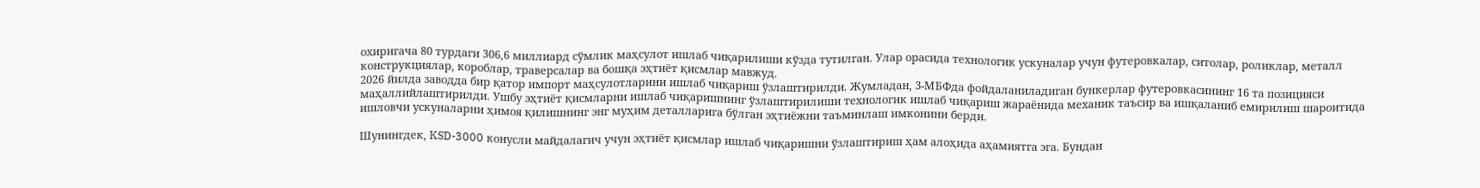охиригача 80 турдаги 306,6 миллиард сўмлик маҳсулот ишлаб чиқарилиши кўзда тутилган. Улар орасида технологик ускуналар учун футеровкалар, ситолар, роликлар, металл конструкциялар, короблар, траверсалар ва бошқа эҳтиёт қисмлар мавжуд.
2026 йилда заводда бир қатор импорт маҳсулотларини ишлаб чиқариш ўзлаштирилди. Жумладан, 3-МБФда фойдаланиладиган бункерлар футеровкасининг 16 та позицияси маҳаллийлаштирилди. Ушбу эҳтиёт қисмларни ишлаб чиқаришнинг ўзлаштирилиши технологик ишлаб чиқариш жараёнида механик таъсир ва ишқаланиб емирилиш шароитида ишловчи ускуналарни ҳимоя қилишнинг энг муҳим деталларига бўлган эҳтиёжни таъминлаш имконини берди.

Шунингдек, KSD-3000 конусли майдалагич учун эҳтиёт қисмлар ишлаб чиқаришни ўзлаштириш ҳам алоҳида аҳамиятга эга. Бундан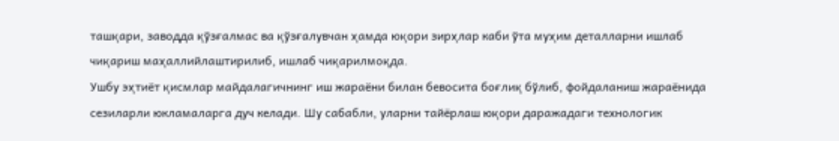ташқари, заводда қўзғалмас ва қўзғалувчан ҳамда юқори зирҳлар каби ўта муҳим деталларни ишлаб чиқариш маҳаллийлаштирилиб, ишлаб чиқарилмоқда.
Ушбу эҳтиёт қисмлар майдалагичнинг иш жараёни билан бевосита боғлиқ бўлиб, фойдаланиш жараёнида сезиларли юкламаларга дуч келади. Шу сабабли, уларни тайёрлаш юқори даражадаги технологик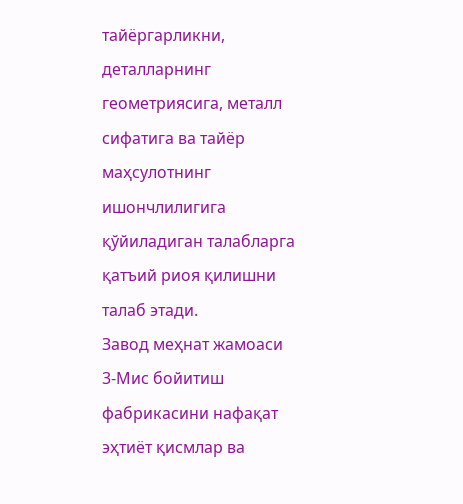тайёргарликни, деталларнинг геометриясига, металл сифатига ва тайёр маҳсулотнинг ишончлилигига қўйиладиган талабларга қатъий риоя қилишни талаб этади.
Завод меҳнат жамоаси 3-Мис бойитиш фабрикасини нафақат эҳтиёт қисмлар ва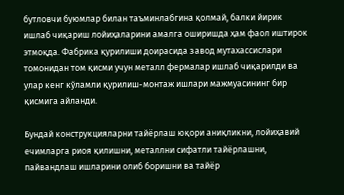бутловчи буюмлар билан таъминлабгина қолмай, балки йирик ишлаб чиқариш лойиҳаларини амалга оширишда ҳам фаол иштирок этмоқда. Фабрика қурилиши доирасида завод мутахассислари томонидан том қисми учун металл фермалар ишлаб чиқарилди ва улар кенг кўламли қурилиш-монтаж ишлари мажмуасининг бир қисмига айланди.

Бундай конструкцияларни тайёрлаш юқори аниқликни, лойиҳавий ечимларга риоя қилишни, металлни сифатли тайёрлашни, пайвандлаш ишларини олиб боришни ва тайёр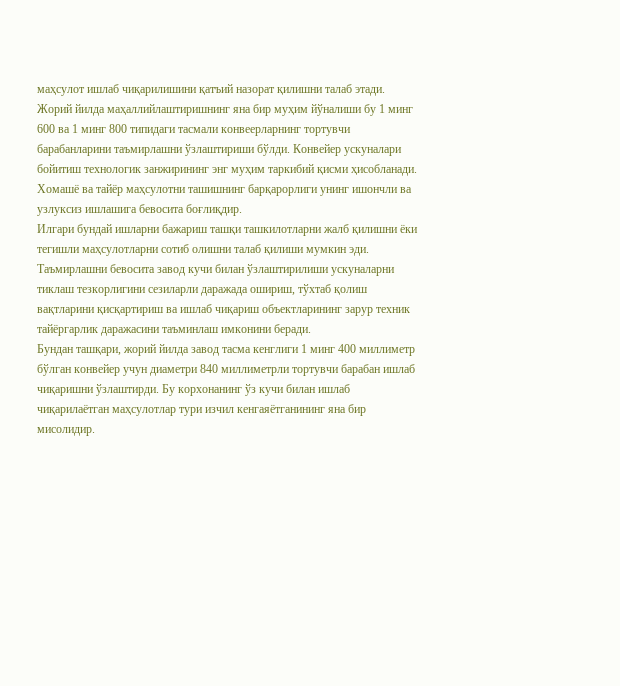маҳсулот ишлаб чиқарилишини қатъий назорат қилишни талаб этади.
Жорий йилда маҳаллийлаштиришнинг яна бир муҳим йўналиши бу 1 минг 600 ва 1 минг 800 типидаги тасмали конвеерларнинг тортувчи барабанларини таъмирлашни ўзлаштириши бўлди. Конвейер ускуналари бойитиш технологик занжирининг энг муҳим таркибий қисми ҳисобланади. Хомашё ва тайёр маҳсулотни ташишнинг барқарорлиги унинг ишончли ва узлуксиз ишлашига бевосита боғлиқдир.
Илгари бундай ишларни бажариш ташқи ташкилотларни жалб қилишни ёки тегишли маҳсулотларни сотиб олишни талаб қилиши мумкин эди. Таъмирлашни бевосита завод кучи билан ўзлаштирилиши ускуналарни тиклаш тезкорлигини сезиларли даражада ошириш, тўхтаб қолиш вақтларини қисқартириш ва ишлаб чиқариш объектларининг зарур техник тайёргарлик даражасини таъминлаш имконини беради.
Бундан ташқари, жорий йилда завод тасма кенглиги 1 минг 400 миллиметр бўлган конвейер учун диаметри 840 миллиметрли тортувчи барабан ишлаб чиқаришни ўзлаштирди. Бу корхонанинг ўз кучи билан ишлаб чиқарилаётган маҳсулотлар тури изчил кенгаяётганининг яна бир мисолидир.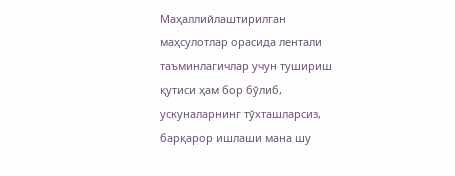Маҳаллийлаштирилган маҳсулотлар орасида лентали таъминлагичлар учун тушириш қутиси ҳам бор бўлиб, ускуналарнинг тўхташларсиз, барқарор ишлаши мана шу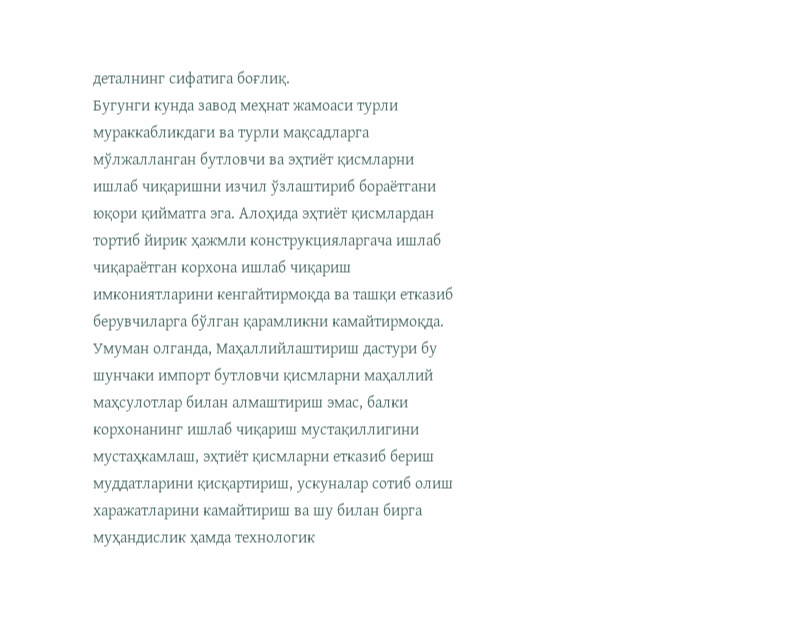деталнинг сифатига боғлиқ.
Бугунги кунда завод меҳнат жамоаси турли мураккабликдаги ва турли мақсадларга мўлжалланган бутловчи ва эҳтиёт қисмларни ишлаб чиқаришни изчил ўзлаштириб бораётгани юқори қийматга эга. Алоҳида эҳтиёт қисмлардан тортиб йирик ҳажмли конструкцияларгача ишлаб чиқараётган корхона ишлаб чиқариш имкониятларини кенгайтирмоқда ва ташқи етказиб берувчиларга бўлган қарамликни камайтирмоқда.
Умуман олганда, Маҳаллийлаштириш дастури бу шунчаки импорт бутловчи қисмларни маҳаллий маҳсулотлар билан алмаштириш эмас, балки корхонанинг ишлаб чиқариш мустақиллигини мустаҳкамлаш, эҳтиёт қисмларни етказиб бериш муддатларини қисқартириш, ускуналар сотиб олиш харажатларини камайтириш ва шу билан бирга муҳандислик ҳамда технологик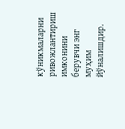кўникмаларни ривожлантириш имконини берувчи энг муҳим йўналишдир.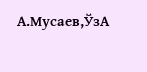А.Мусаев,ЎзА